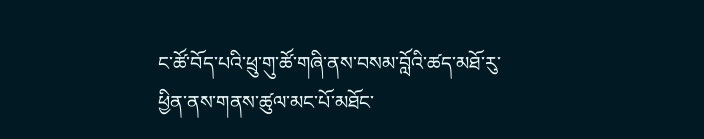ང་ཚོ་བོད་པའི་ཕྲུ་གུ་ཚོ་གཞི་ནས་བསམ་བློའི་ཚད་མཐོ་རུ་ཕྱིན་ནས་གནས་ཚུལ་མང་པོ་མཐོང་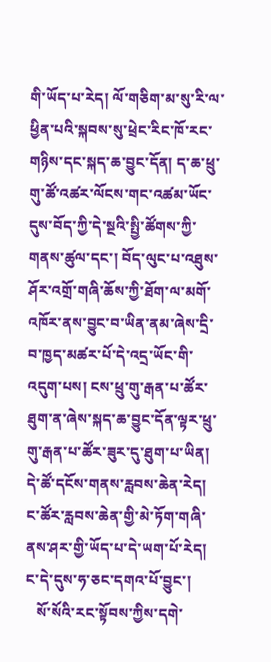གི་ཡོད་པ་རེད། ལོ་གཅིག་མ་སུ་རི་ལ་ཕྱིན་པའི་སྐབས་སུ་ཕྲེང་རིང་ཁོ་རང་གཉིས་དང་སྐད་ཆ་བྱུང་དོན། ད་ཆ་ཕྲུ་གུ་ཚོ་འཚར་ལོངས་གང་འཚམ་ཡོང་དུས་བོད་ཀྱི་དེ་སྔའི་སྤྱི་ཚོགས་ཀྱི་གནས་ཚུལ་དང་། བོད་ལུང་པ་འཐུས་ཤོར་འགྲོ་གཞི་ཆོས་ཀྱི་ཐོག་ལ་མགོ་འཁོར་ནས་བྱུང་བ་ཡིན་ནམ་ཞེས་དྲི་བ་ཁྱད་མཚར་པོ་དེ་འདྲ་ཡོང་གི་འདུག་པས། ངས་ཕྲུ་གུ་རྒན་པ་ཚོར་ཐུག་ན་ཞེས་སྐད་ཆ་བྱུང་དོན་ལྟར་ཕྲུ་གུ་རྒན་པ་ཚོར་ཟུར་དུ་ཐུག་པ་ཡིན། དེ་ཚོ་དངོས་གནས་རླབས་ཆེན་རེད། ང་ཚོར་རླབས་ཆེན་གྱི་མེ་ཏོག་གཞི་ནས་ཤར་གྱི་ཡོད་པ་དེ་ཡག་པོ་རེད། ང་དེ་དུས་ཧ་ཅང་དགའ་པོ་བྱུང་།
   སོ་སོའི་རང་སྟོབས་ཀྱིས་དགེ་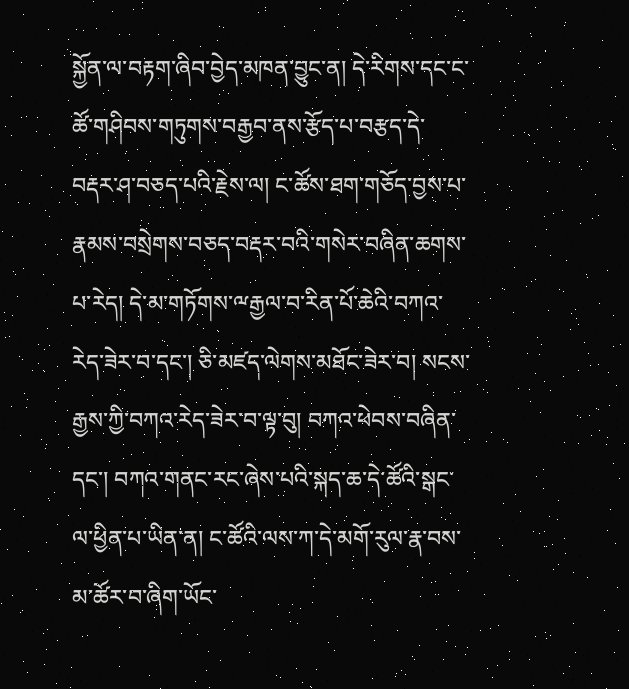སྐྱོན་ལ་བརྟག་ཞིབ་བྱེད་མཁན་བྱུང་ན། དེ་རིགས་དང་ང་ཚོ་གཤིབས་གཏུགས་བརྒྱབ་ནས་རྩོད་པ་བརྩད་དེ་བརྡར་ཤ་བཅད་པའི་རྗེས་ལ། ང་ཚོས་ཐག་གཅོད་བྱས་པ་རྣམས་བསྲེགས་བཅད་བརྡར་བའི་གསེར་བཞིན་ཆགས་པ་རེད། དེ་མ་གཏོགས་ྋརྒྱལ་བ་རིན་པོ་ཆེའི་བཀའ་རེད་ཟེར་བ་དང་། ཅི་མཛད་ལེགས་མཐོང་ཟེར་བ། སངས་རྒྱས་ཀྱི་བཀའ་རེད་ཟེར་བ་ལྟ་བུ། བཀའ་ཕེབས་བཞིན་དང་། བཀའ་གནང་རང་ཞེས་པའི་སྐད་ཆ་དེ་ཚོའི་སྒང་ལ་ཕྱིན་པ་ཡིན་ན། ང་ཚོའི་ལས་ཀ་དེ་མགོ་རུལ་རྣ་བས་མ་ཚོར་བ་ཞིག་ཡོང་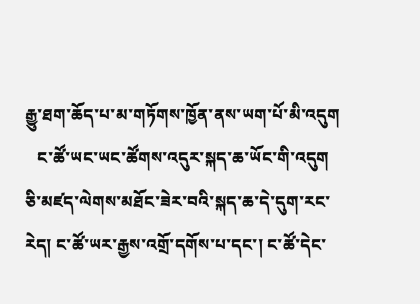རྒྱུ་ཐག་ཆོད་པ་མ་གཏོགས་ཁྱོན་ནས་ཡག་པོ་མི་འདུག
   ང་ཚོ་ཡང་ཡང་ཚོགས་འདུར་སྐད་ཆ་ཡོང་གི་འདུག ཅི་མཛད་ལེགས་མཐོང་ཟེར་བའི་སྐད་ཆ་དེ་དུག་རང་རེད། ང་ཚོ་ཡར་རྒྱས་འགྲོ་དགོས་པ་དང་། ང་ཚོ་དེང་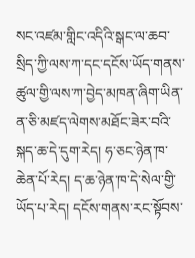སང་འཛམ་གླིང་འདིའི་སྒང་ལ་ཆབ་སྲིད་ཀྱི་ལས་ཀ་དང་དངོས་ཡོད་གནས་ཚུལ་གྱི་ལས་ཀ་བྱེད་མཁན་ཞིག་ཡིན་ན་ཅི་མཛད་ལེགས་མཐོང་ཟེར་བའི་སྐད་ཆ་དེ་དུག་རེད། ཧ་ཅང་ཉེན་ཁ་ཆེན་པོ་རེད། ད་ཆ་ཉེན་ཁ་དེ་སེལ་གྱི་ཡོད་པ་རེད། དངོས་གནས་རང་སྟོབས་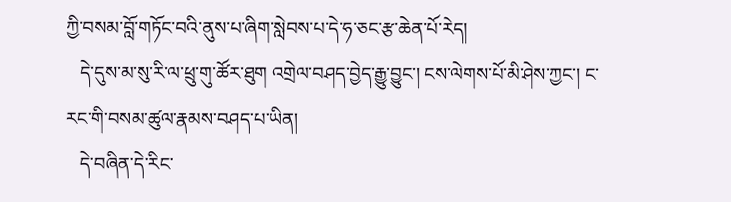ཀྱི་བསམ་བློ་གཏོང་བའི་ནུས་པ་ཞིག་སླེབས་པ་དེ་ཧ་ཅང་རྩ་ཆེན་པོ་རེད།
   དེ་དུས་མ་སུ་རི་ལ་ཕྲུ་གུ་ཚོར་ཐུག འགྲེལ་བཤད་བྱེད་རྒྱུ་བྱུང་། ངས་ལེགས་པོ་མི་ཤེས་ཀྱང་། ང་རང་གི་བསམ་ཚུལ་རྣམས་བཤད་པ་ཡིན།
   དེ་བཞིན་དེ་རིང་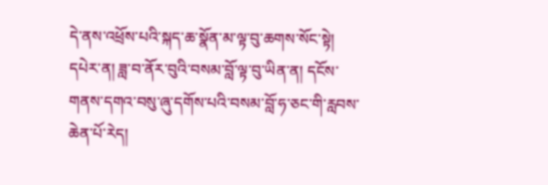དེ་ནས་འཕྲོས་པའི་སྐད་ཆ་སྣོན་མ་ལྟ་བུ་ཆགས་སོང་སྟེ། དཔེར་ན། ཟླ་བ་ནོར་བུའི་བསམ་བློ་ལྟ་བུ་ཡིན་ན། དངོས་གནས་དགའ་བསུ་ཞུ་དགོས་པའི་བསམ་བློ་ཧ་ཅང་གི་རླབས་ཆེན་པོ་རེད།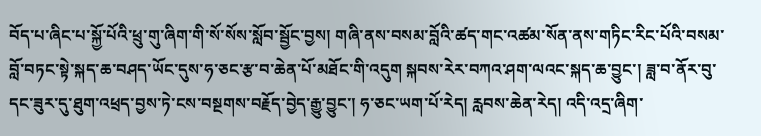བོད་པ་ཞིང་པ་སྐྱོ་པོའི་ཕྲུ་གུ་ཞིག་གི་སོ་སོས་སློབ་སྦྱོང་བྱས། གཞི་ནས་བསམ་བློའི་ཚད་གང་འཚམ་སོན་ནས་གཏིང་རིང་པོའི་བསམ་བློ་བཏང་སྟེ་སྐད་ཆ་བཤད་ཡོང་དུས་ཧ་ཅང་རྩ་བ་ཆེན་པོ་མཐོང་གི་འདུག སྐབས་རེར་བཀའ་ཤག་ལའང་སྐད་ཆ་བྱུང་། ཟླ་བ་ནོར་བུ་དང་ཟུར་དུ་ཐུག་འཕྲད་བྱས་ཏེ་ངས་བསྔགས་བརྗོད་བྱེད་རྒྱུ་བྱུང་། ཧ་ཅང་ཡག་པོ་རེད། རླབས་ཆེན་རེད། འདི་འདྲ་ཞིག་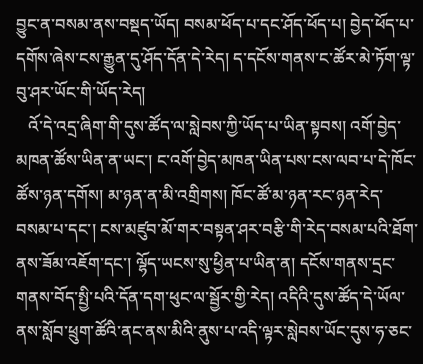བྱུང་ན་བསམ་ནས་བསྡད་ཡོད། བསམ་ཕོད་པ་དང་ཤོད་ཕོད་པ། བྱེད་ཕོད་པ་དགོས་ཞེས་ངས་རྒྱུན་དུ་ཤོད་དོན་དེ་རེད། ད་དངོས་གནས་ང་ཚོར་མེ་ཏོག་ལྟ་བུ་ཤར་ཡོང་གི་ཡོད་རེད།
   འོ་དེ་འདྲ་ཞིག་གི་དུས་ཚོད་ལ་སླེབས་ཀྱི་ཡོད་པ་ཡིན་སྟབས། འགོ་བྱེད་མཁན་ཚོས་ཡིན་ན་ཡང་། ང་འགོ་བྱེད་མཁན་ཡིན་པས་ངས་ལབ་པ་དེ་ཁོང་ཚོས་ཉན་དགོས། མ་ཉན་ན་མི་འགྲིགས། ཁོང་ཚོ་མ་ཉན་རང་ཉན་རེད་བསམ་པ་དང་། ངས་མཛུབ་མོ་གར་བསྟན་ཤར་བརྩི་གི་རེད་བསམ་པའི་ཐོག་ནས་ཟོམ་འཇོག་དང་། ལྷོད་ཡངས་སུ་ཕྱིན་པ་ཡིན་ན། དངོས་གནས་དྲང་གནས་བོད་སྤྱི་པའི་དོན་དག་ཕུང་ལ་སྦྱོར་གྱི་རེད། འདིའི་དུས་ཚོད་དེ་ཡོལ་ནས་སློབ་ཕྲུག་ཚོའི་ནང་ནས་མིའི་ནུས་པ་འདི་ལྟར་སླེབས་ཡོང་དུས་ཧ་ཅང་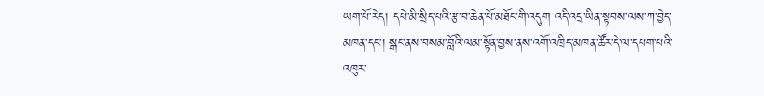ཡག་པོ་རེད། དཔེ་མི་སྲིད་པའི་རྩ་བ་ཆེན་པོ་མཐོང་གི་འདུག འདི་འདྲ་ཡིན་སྟབས་ལས་ཀ་བྱེད་མཁན་དང་། སྒང་ནས་བསམ་བློའི་ལམ་སྟོན་བྱས་ནས་འགོ་འཁྲིད་མཁན་ཚོར་དེ་ལ་དཔག་པའི་འཁུར་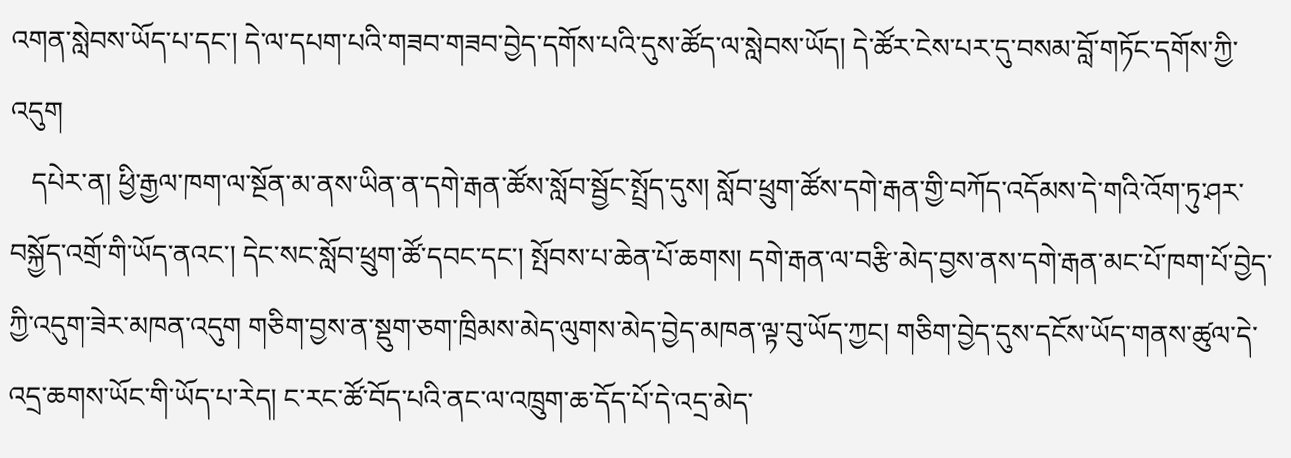འགན་སླེབས་ཡོད་པ་དང་། དེ་ལ་དཔག་པའི་གཟབ་གཟབ་བྱེད་དགོས་པའི་དུས་ཚོད་ལ་སླེབས་ཡོད། དེ་ཚོར་ངེས་པར་དུ་བསམ་བློ་གཏོང་དགོས་ཀྱི་འདུག
   དཔེར་ན། ཕྱི་རྒྱལ་ཁག་ལ་སྔོན་མ་ནས་ཡིན་ན་དགེ་རྒན་ཚོས་སློབ་སྦྱོང་སྤྲོད་དུས། སློབ་ཕྲུག་ཚོས་དགེ་རྒན་གྱི་བཀོད་འདོམས་དེ་གའི་འོག་ཏུ་ཤར་བསྐྱོད་འགྲོ་གི་ཡོད་ནའང་། དེང་སང་སློབ་ཕྲུག་ཚོ་དབང་དང་། སྤོབས་པ་ཆེན་པོ་ཆགས། དགེ་རྒན་ལ་བརྩི་མེད་བྱས་ནས་དགེ་རྒན་མང་པོ་ཁག་པོ་བྱེད་ཀྱི་འདུག་ཟེར་མཁན་འདུག གཅིག་བྱས་ན་སྡུག་ཅག་ཁྲིམས་མེད་ལུགས་མེད་བྱེད་མཁན་ལྟ་བུ་ཡོད་ཀྱང། གཅིག་བྱེད་དུས་དངོས་ཡོད་གནས་ཚུལ་དེ་འདྲ་ཆགས་ཡོང་གི་ཡོད་པ་རེད། ང་རང་ཚོ་བོད་པའི་ནང་ལ་འཁྲུག་ཆ་དོད་པོ་དེ་འདྲ་མེད་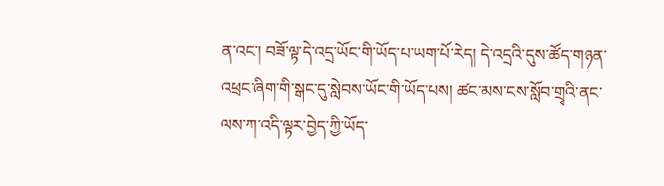ན་འང་། བཟོ་ལྟ་དེ་འདྲ་ཡོང་གི་ཡོད་པ་ཡག་པོ་རེད། དེ་འདྲའི་དུས་ཚོད་གཉན་འཕྲང་ཞིག་གི་སྒང་དུ་སླེབས་ཡོང་གི་ཡོད་པས། ཚང་མས་ངས་སློབ་གྲྭའི་ནང་ལས་ཀ་འདི་ལྟར་བྱེད་ཀྱི་ཡོད་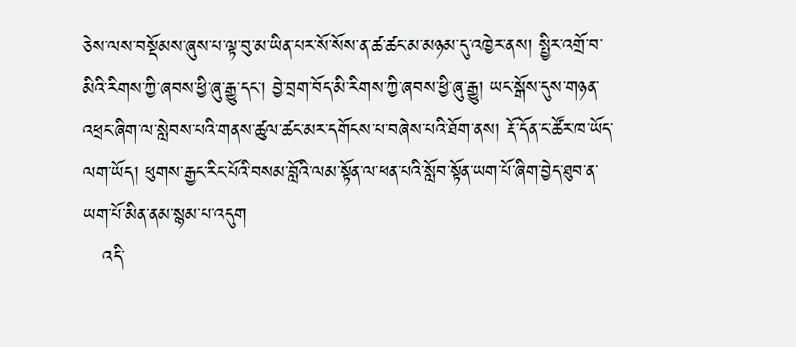ཅེས་ལས་བསྡོམས་ཞུས་པ་ལྟ་བུ་མ་ཡིན་པར་སོ་སོས་ན་ཚ་ཚང་མ་མཉམ་དུ་འཁྱེར་ནས། སྤྱིར་འགྲོ་བ་མིའི་རིགས་ཀྱི་ཞབས་ཕྱི་ཞུ་རྒྱུ་དང་། བྱེ་བྲག་བོད་མི་རིགས་ཀྱི་ཞབས་ཕྱི་ཞུ་རྒྱུ། ཡང་སྒོས་དུས་གཉན་འཕྲང་ཞིག་ལ་སླེབས་པའི་གནས་ཚུལ་ཚང་མར་དགོངས་པ་བཞེས་པའི་ཐོག་ནས། རྡོ་དོན་ང་ཚོར་ཁ་ཡོད་ལག་ཡོད། ཕུགས་རྒྱང་རིང་པོའི་བསམ་བློའི་ལམ་སྟོན་ལ་ཕན་པའི་སློབ་སྟོན་ཡག་པོ་ཞིག་བྱེད་ཐུབ་ན་ཡག་པོ་མིན་ནམ་སྙམ་པ་འདུག
   འདི་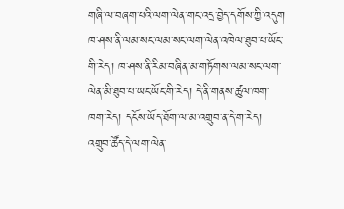གཞི་ལ་བཞག་པའི་ལག་ལེན་གང་འདྲ་བྱེད་དགོས་ཀྱི་འདུག ཁ་ཤས་ནི་ལམ་སང་ལམ་སང་ལག་ལེན་འཁེལ་ཐུབ་པ་ཡོང་གི་རེད། ཁ་ཤས་ནི་རིམ་བཞིན་མ་གཏོགས་ལམ་སང་ལག་ལེན་མི་ཐུབ་པ་ཡང་ཡོང་གི་རེད། དེ་ནི་གནས་ཚུལ་ཁག་ཁག་རེད། དངོས་ཡོད་ཐོག་ལ་མ་འགྲུབ་ན་དེ་ག་རེད། འགྲུབ་ཚོད་དེ་ལག་ལེན་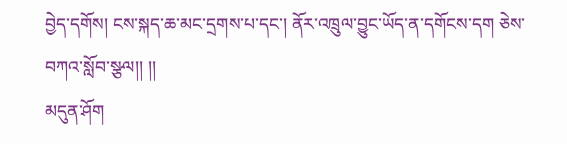བྱེད་དགོས། ངས་སྐད་ཆ་མང་དྲགས་པ་དང་། ནོར་འཁྲུལ་བྱུང་ཡོད་ན་དགོངས་དག ཅེས་བཀའ་སློབ་སྩལ།། །།
མདུན་ཤོག